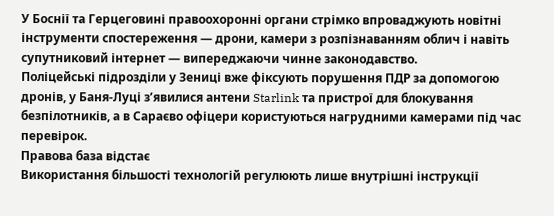У Боснії та Герцеговині правоохоронні органи стрімко впроваджують новітні інструменти спостереження — дрони, камери з розпізнаванням облич і навіть супутниковий інтернет — випереджаючи чинне законодавство.
Поліцейські підрозділи у Зениці вже фіксують порушення ПДР за допомогою дронів, у Баня-Луці з’явилися антени Starlink та пристрої для блокування безпілотників, а в Сараєво офіцери користуються нагрудними камерами під час перевірок.
Правова база відстає
Використання більшості технологій регулюють лише внутрішні інструкції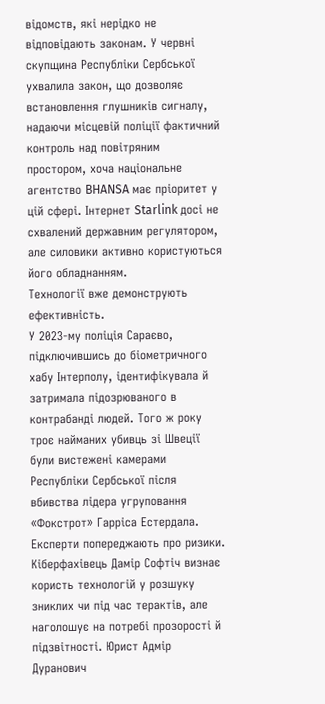відомств, які нерідко не відповідають законам. У червні скупщина Республіки Сербської ухвалила закон, що дозволяє встановлення глушників сигналу, надаючи місцевій поліції фактичний контроль над повітряним простором, хоча національне агентство BHANSA має пріоритет у цій сфері. Інтернет Starlink досі не схвалений державним регулятором, але силовики активно користуються його обладнанням.
Технології вже демонструють ефективність.
У 2023-му поліція Сараєво, підключившись до біометричного хабу Інтерполу, ідентифікувала й затримала підозрюваного в контрабанді людей. Того ж року троє найманих убивць зі Швеції були вистежені камерами Республіки Сербської після вбивства лідера угруповання «Фокстрот» Гарріса Естердала.
Експерти попереджають про ризики. Кіберфахівець Дамір Софтіч визнає користь технологій у розшуку зниклих чи під час терактів, але наголошує на потребі прозорості й підзвітності. Юрист Адмір Дуранович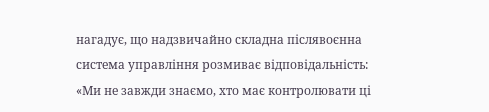нагадує, що надзвичайно складна післявоєнна система управління розмиває відповідальність: «Ми не завжди знаємо, хто має контролювати ці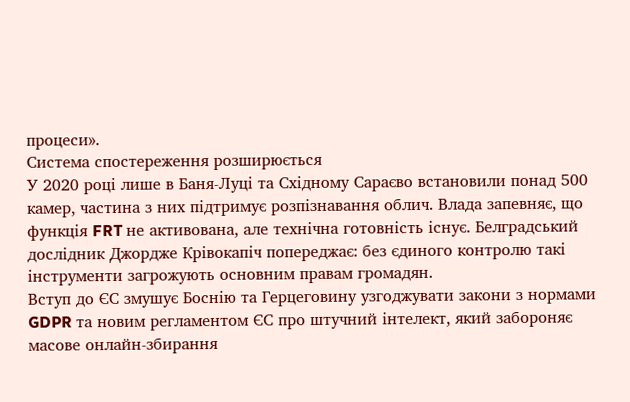процеси».
Система спостереження розширюється
У 2020 році лише в Баня-Луці та Східному Сараєво встановили понад 500 камер, частина з них підтримує розпізнавання облич. Влада запевняє, що функція FRT не активована, але технічна готовність існує. Белградський дослідник Джордже Крівокапіч попереджає: без єдиного контролю такі інструменти загрожують основним правам громадян.
Вступ до ЄС змушує Боснію та Герцеговину узгоджувати закони з нормами GDPR та новим регламентом ЄС про штучний інтелект, який забороняє масове онлайн-збирання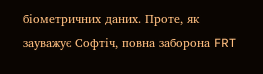біометричних даних. Проте, як зауважує Софтіч, повна заборона FRT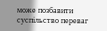може позбавити суспільство переваг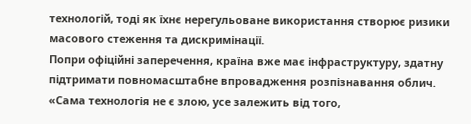технологій, тоді як їхнє нерегульоване використання створює ризики масового стеження та дискримінації.
Попри офіційні заперечення, країна вже має інфраструктуру, здатну підтримати повномасштабне впровадження розпізнавання облич. «Сама технологія не є злою, усе залежить від того,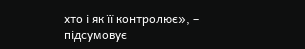хто і як її контролює», – підсумовує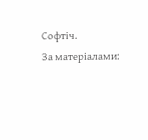Софтіч.
За матеріалами: